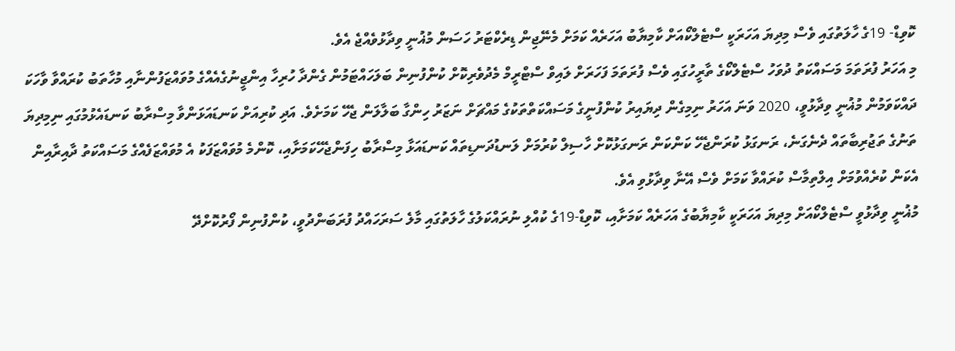ކޮވިޑް- 19ގެ ހާލަތުގައި ވެސް މިދިޔަ އަހަރަކީ ސްޓެލްކޯއަށް ކާމިޔާބު އަހަރެއް ކަމަށް މެނޭޖިން ޑިރެކްޓަރު ހަސަން މުޣުނީ ވިދާޅުވެއްޖެ އެވެ.
މި އަހަރު ފުރަތަމަ މަސައްކަތު ދުވަހު ސްޓެލްކޯގެ ތާރީހުގައި ވެސް ފުރަތަމަ ފަހަރަށް ލައިވް ސްޓްރީމް މެދުވެރިކޮށް ކުންފުނިން ބަލަހައްޓަމުން ގެންދާ ހުރިހާ އިންޖީނުގެއެއްގެ މުވައްޒަފުންނާއި މުހާތަބު ކުރައްވާ ވާހަކަ ދައްކަވަމުން މުޣުނީ ވިދާޅުވީ، 2020 ވަނަ އަހަރު ނިމިގެން ދިޔައިރު ކުންފުނީގެ މަސައްކަތްތަކުގެ މައްޗަށް ނަޒަރު ހިންގާ ބަލާލަން ޖެހޭ ކަމަށެވެ. އަދި ކުރިއަށް ކަނޑައަޅަންވާ މިސްރާބު ކަނޑައެޅުމުގައި ނިމިދިޔަ ތަނުގެ ތަޖުރިބާތައް ދެނެގަނެ، ރަނގަޅު ކުރަންޖެހޭ ކަންކަން ރަނގަޅުކޮށް ހާސިލް ކުރުމަށް ލަނޑުދަނޑިތައް ކަނޑައަޅާ މިސްރާބު ހިފަންޖެހޭކަމަށާއި، ކޮންމެ މުވައްޒަފަކު އެ މުވައްޒަފެއްގެ މަސައްކަތު ދާއިރާއިން އެކަން ކުރެއްވުމަށް އިލްތިމާސް ކުރައްވާ ކަމަށް ވެސް އޭނާ ވިދާޅުވި އެވެ.
މުޣުނީ ވިދާޅުވީ ސްޓެލްކޯއަށް މިދިޔަ އަހަރަކީ ކާމިޔާބުގެ އަހަރެއް ކަމަށާއި، ކޮވިޑް-19ގެ ކުއްލި ނުރައްކަލުގެ ހާލަތުގައި މާލެ ސަރަހައްދު ފުރަބަންދުވީ، ކުންފުނިން ފޯރުކޮށްދޭ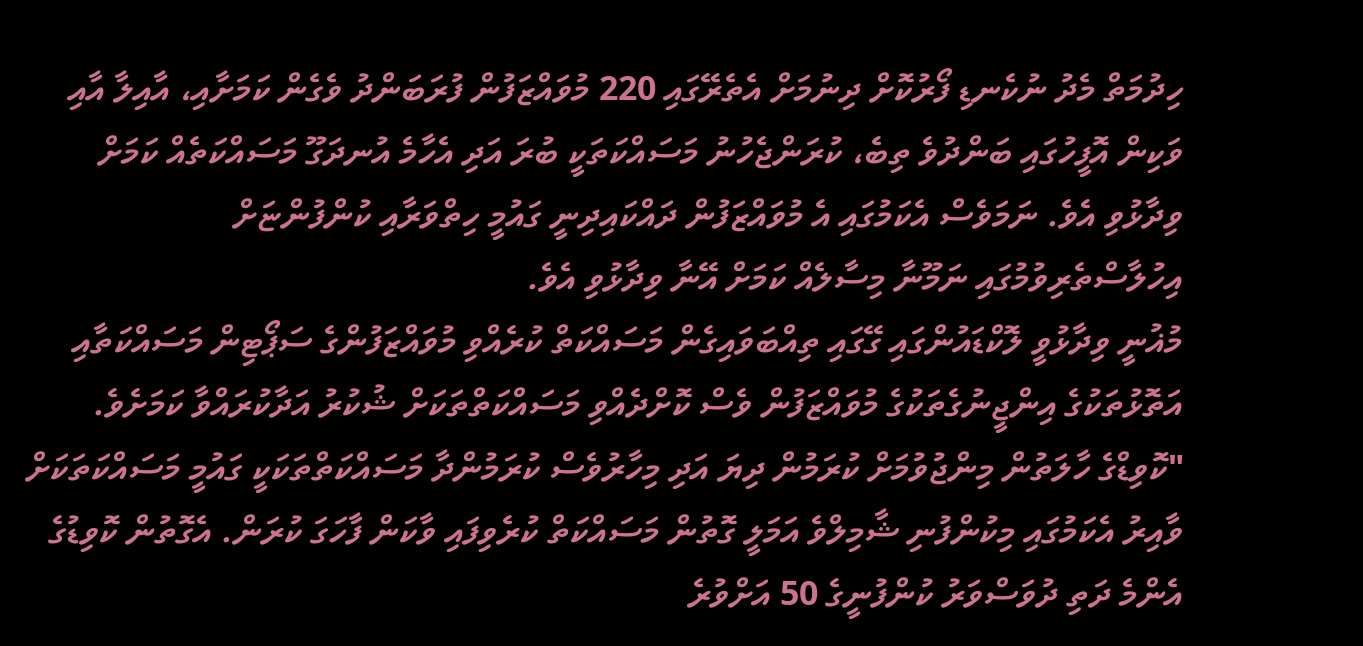ހިދުމަތް މެދު ނުކެނޑި ފޯރުކޮށް ދިނުމަށް އެތެރޭގައި 220 މުވައްޒަފުން ފުރަބަންދު ވެގެން ކަމަށާއި، އާއިލާ އާއި ވަކިން އޮފީހުގައި ބަންދުވެ ތިބެ، ކުރަންޖެހުނު މަސައްކަތަކީ ބުރަ އަދި އެހާމެ އުނދަގޫ މަސައްކަތެއް ކަމަށް ވިދާޅުވި އެވެ. ނަމަވެސް އެކަމުގައި އެ މުވައްޒަފުން ދައްކައިދިނީ ގައުމީ ހިތްވަރާއި ކުންފުންޏަށް އިހުލާސްތެރިވުމުގައި ނަމޫނާ މިސާލެއް ކަމަށް އޭނާ ވިދާޅުވި އެވެ.
މުޣުނީ ވިދާޅުވީ ލޮކްޑައުންގައި ގޭގައި ތިއްބަވައިގެން މަސައްކަތް ކުރެއްވި މުވައްޒަފުންގެ ސަޕޯޓިން މަސައްކަތާއި އަތޮޅުތަކުގެ އިންޖީނުގެތަކުގެ މުވައްޒަފުން ވެސް ކޮށްދެއްވި މަސައްކަތްތަކަށް ޝުކުރު އަދާކުރައްވާ ކަމަށެވެ.
"ކޮވިޑްގެ ހާލަތުން މިންޖުވުމަށް ކުރަމުން ދިޔަ އަދި މިހާރުވެސް ކުރަމުންދާ މަސައްކަތްތަކަކީ ގައުމީ މަސައްކަތަކަށް ވާއިރު އެކަމުގައި މިކުންފުނި ޝާމިލްވެ އަމަލީ ގޮތުން މަސައްކަތް ކުރެވިފައި ވާކަން ފާހަގަ ކުރަން. އެގޮތުން ކޮވިޑުގެ އެންމެ ދަތި ދުވަސްވަރު ކުންފުނީގެ 50 އަށްވުރެ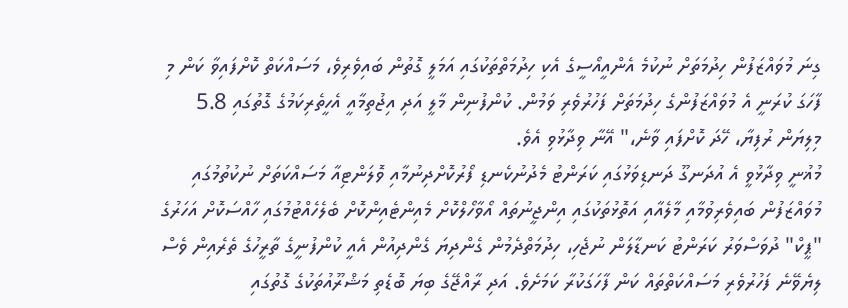ގިނަ މުވައްޒަފުން ހިދުމަތަށް ނުކުމެ އެންއީއޯސީގެ އެކި ހިދުމަތްތަކުގައި އަމަލީ ގޮތުން ބައިވެރިވެ، މަސައްކަތް ކޮށްފައިވާ ކަން މި ފާހަގަ ކުރަނީ އެ މުވައްޒަފުންގެ ހިދުމަތަށް ފަހުރުވެރި ވަމުން. ކުންފުނިން މާލީ އަދި އިޖުތިމާއީ އެހީތެރިކަމުގެ ގޮތުގައި 5.8 މިލިޔަން ރުފިޔާ، ހޭދަ ކޮށްފައި ވާނެ،" އޭނާ ވިދާޅުވި އެވެ.
މުޣުނީ ވިދާޅުވީ އެ އުދަނގޫ ދަނޑިވަޅުގައި ކަރަންޓު މެދުނުކެނޑި ފޯރުކޮށްދިނުމާއި ވޮލަންޓިއާ މަސައްކަތަށް ނުކުތުމުގައި މުވައްޒަފުން ބައިވެރިވުމާއި މާލެއާއި އަތޮޅުތަކުގައި އިންޖީނުތައް އޯވާހޯލްކޮށް މެއިންޓެއިންކޮށް ބެލެހެއްޓުމުގައި ހާއްސަކޮށް އަހަރުގެ "ޕީކް" ދުވަސްވަރު ކަރަންޓު ކަނޑާލަން ނުޖެހި، ހިދުމަތްދެމުން ގެންދިޔަ ގެންދިއުން އެއީ ކުންފުނީގެ ތާރީހުގެ ތެރެއިން ވެސް ލިޔެވޭނެ ފަހުރުވެރި މަސައްކަތްތައް ކަން ފާހަގަކުރާ ކަމަށެވެ. އަދި ރާއްޖޭގެ ބިޔަ ބޮޑެތި މަޝްރޫއުތަކުގެ ގޮތުގައި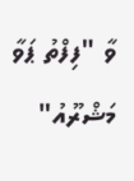ވާ "ފިފްތު ޕަވާ މަޝްރޫއު"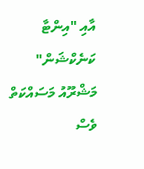އާއި "އިންޓާ ކަނެކްޝަން" މަޝްރޫއު މަސައްކަތް ވެސް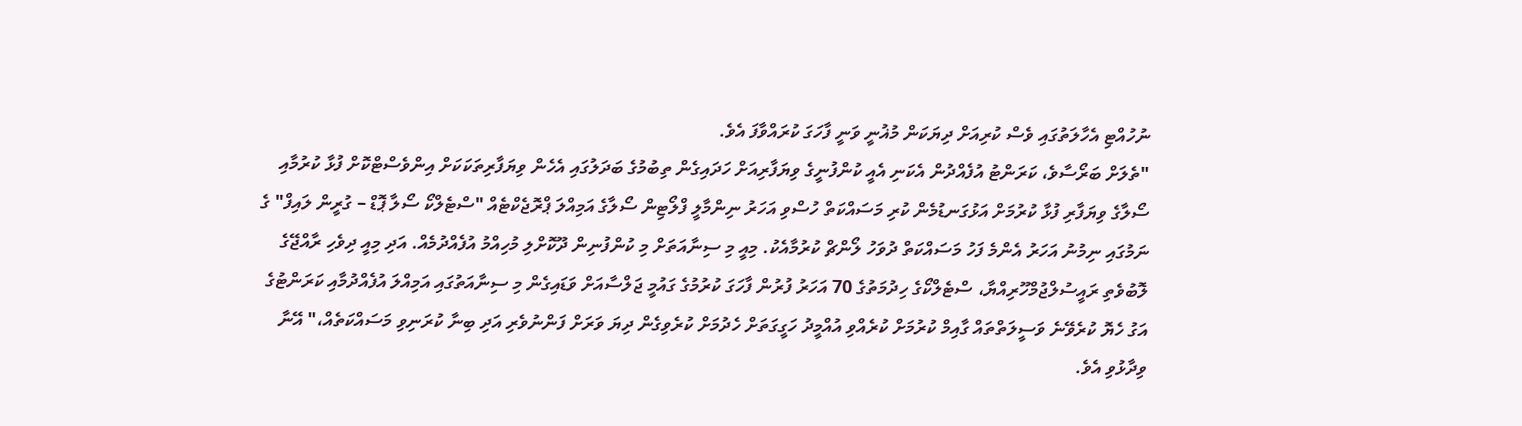ނުހުއްޓި އެހާލަތުގައި ވެސް ކުރިއަށް ދިޔަކަން މުޣުނީ ވަނީ ފާހަގަ ކުރައްވާފަ އެވެ.
"ތެލަށް ބަރޯސާވެ، ކަރަންޓު އުފެއްދުން އެކަނި އެއީ ކުންފުނީގެ ވިޔަފާރިއަށް ހަދައިގެން ތިބުމުގެ ބަދަލުގައި އެހެން ވިޔަފާރިތަކަކަށް އިންވެސްޓްކޮށް ފުޅާ ކުރުމާއި ސޯލާގެ ވިޔަފާރި ފުޅާ ކުރުމަށް އަޅުގަނޑުމެން ކުރި މަސައްކަތް ހުސްވި އަހަރު ނިންމާލީ ފްލޯޓިން ސޯލާގެ އަމިއްލަ ޕްރޮޖެކްޓެއް "ސްޓެލްކޯ ސޯލާ ޕޮޑް – ގުރީން ލައިފް" ގެ ނަމުގައި ނިމުނު އަހަރު އެންމެ ފަހު މަސައްކަތް ދުވަހު ލޯންޗް ކުރުމާއެކު. މިއީ މި ސިނާއަތަށް މި ކުންފުނިން ދޫކޮށްލި މުހިއްމު އުފެއްދުމެއް. އަދި މިއީ ދިވެހި ރާއްޖޭގެ ލޮބުވެތި ރައީސުލްޖުމްހޫރިއްޔާ، ސްޓެލްކޯގެ ހިދުމަތުގެ 70 އަހަރު ފުރުން ފާހަގަ ކުރުމުގެ ގައުމީ ޖަލްސާއަށް ވަޑައިގެން މި ސިނާއަތުގައި އަމިއްލަ އުފެއްދުމާއި ކަރަންޓުގެ އަގު ހެޔޮ ކުރެވޭނެ ވަސީލަތްތައް ގާއިމް ކުރުމަށް ކުރެއްވި އުއްމީދު ހަގީގަތަށް ހެދުމަށް ކުރެވިގެން ދިޔަ ވަރަށް ފަންނުވެރި އަދި ބިނާ ކުރަނިވި މަސައްކަތެއް،" އޭނާ ވިދާޅުވި އެވެ.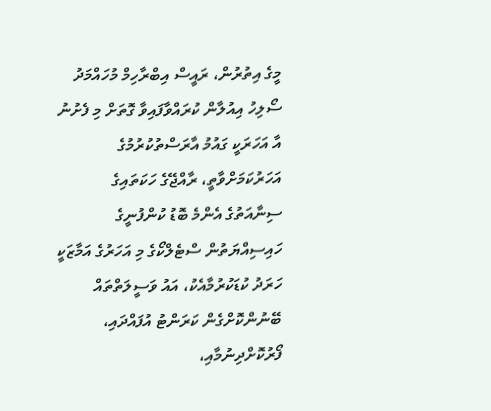މީގެ އިތުރުން، ރައީސް އިބްރާހިމް މުހައްމަދު ސޯލިހު އިއުލާން ކުރައްވާފައިވާ ގޮތަށް މި ފެށުނު އާ އަހަރަކީ ގައުމު އާރަސްތުކުރުމުގެ އަހަރުކަމަށްވާތީ، ރާއްޖޭގެ ހަކަތައިގެ ސިނާއަތުގެ އެންމެ ބޮޑު ކުންފުނީގެ ހައިސިއްޔަތުން ސްޓެލްކޯގެ މި އަހަރުގެ އަމާޒަކީ ހަރަދު ކުޑަކުރުމާއެކު، އައު ވަސީލަތްތައް ބޭނުންކޮށްގެން ކަރަންޓު އުފައްދައި، ފޯރުކޮށްދިނުމާއި،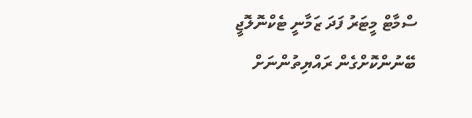ސްމާޓް މީޓަރު ފަދަ ޒަމާނީ ޓެކްނޮލޮޖީ ބޭނުންކޮށްގެން ރައްޔިތުންނަށް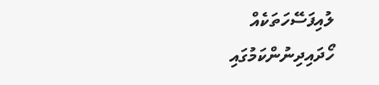ލުއިފަސޭހަތަކެއް ހޯދައިދިނުންކަމުގައި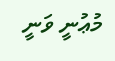މުޢުނީ ވަނީ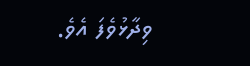ވިދާޅުވެފަ އެވެ.